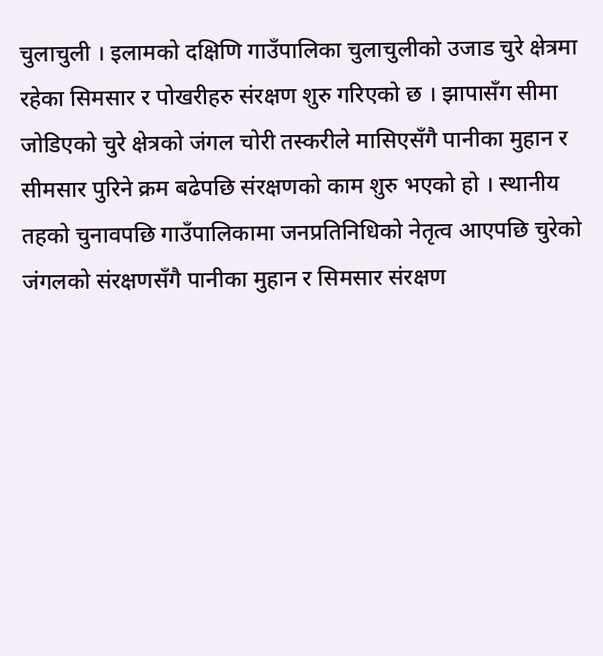चुलाचुली । इलामको दक्षिणि गाउँपालिका चुलाचुलीको उजाड चुरे क्षेत्रमा रहेका सिमसार र पोखरीहरु संरक्षण शुरु गरिएको छ । झापासँग सीमा जोडिएको चुरे क्षेत्रको जंगल चोरी तस्करीले मासिएसँगै पानीका मुहान र सीमसार पुरिने क्रम बढेपछि संरक्षणको काम शुरु भएको हो । स्थानीय तहको चुनावपछि गाउँपालिकामा जनप्रतिनिधिको नेतृत्व आएपछि चुरेको जंगलको संरक्षणसँगै पानीका मुहान र सिमसार संरक्षण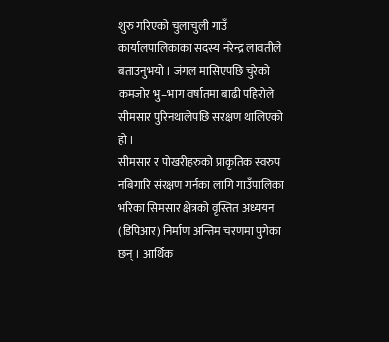शुरु गरिएको चुलाचुली गाउँ कार्यालपालिकाका सदस्य नरेन्द्र लावतीले बताउनुभयो । जंगल मासिएपछि चुरेको कमजोर भु–भाग वर्षातमा बाढी पहिरोले सीमसार पुरिनथालेपछि सरक्षण थालिएको हो ।
सीमसार र पोखरीहरुको प्राकृतिक स्वरुप नबिगारि संरक्षण गर्नका लागि गाउँपालिका भरिका सिमसार क्षेत्रको वृस्तित अध्ययन (डिपिआर) निर्माण अन्तिम चरणमा पुगेका छन् । आर्थिक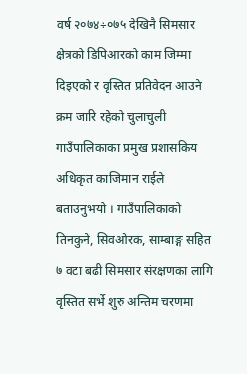वर्ष २०७४÷०७५ देखिनै सिमसार क्षेत्रको डिपिआरको काम जिम्मा दिइएको र वृस्तित प्रतिवेदन आउने क्रम जारि रहेको चुलाचुली गाउँपालिकाका प्रमुख प्रशासकिय अधिकृत काजिमान राईले बताउनुभयो । गाउँपालिकाको तिनकुने, सिवओरक, साम्बाङ्ग सहित ७ वटा बढी सिमसार संरक्षणका लागि वृस्तित सर्भे शुरु अन्तिम चरणमा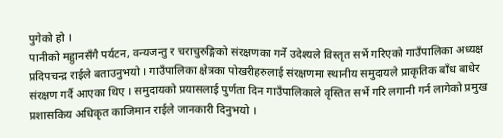पुगेको हो ।
पानीको महुानसँगै पर्यटन, वन्यजन्तु र चराचुरुङ्गिको संरक्षणका गर्ने उदेश्यले विस्तृत सर्भे गरिएको गाउँपालिका अध्यक्ष प्रदिपचन्द्र राईले बताउनुभयो । गाउँपालिका क्षेत्रका पोखरीहरुलाई संरक्षणमा स्थानीय समुदायले प्राकृतिक बाँध बाधेर संरक्षण गर्दै आएका थिए । समुदायको प्रयासलाई पुर्णता दिन गाउँपालिकाले वृस्तित सर्भे गरि लगानी गर्न लागेको प्रमुख प्रशासकिय अधिकृत काजिमान राईले जानकारी दिनुभयो ।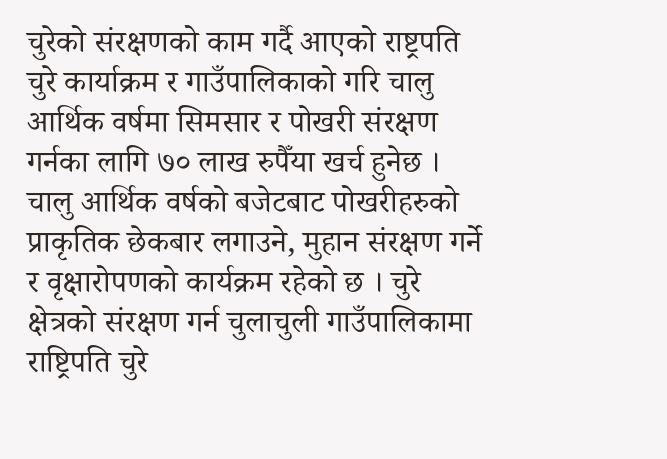चुरेको संरक्षणको काम गर्दै आएको राष्ट्रपति चुरे कार्याक्रम र गाउँपालिकाको गरि चालु आर्थिक वर्षमा सिमसार र पोखरी संरक्षण गर्नका लागि ७० लाख रुपैँया खर्च हुनेछ ।
चालु आर्थिक वर्षको बजेटबाट पोखरीहरुको प्राकृतिक छेकबार लगाउने, मुहान संरक्षण गर्ने र वृक्षारोपणको कार्यक्रम रहेको छ । चुरे क्षेत्रको संरक्षण गर्न चुलाचुली गाउँपालिकामा राष्ट्रिपति चुरे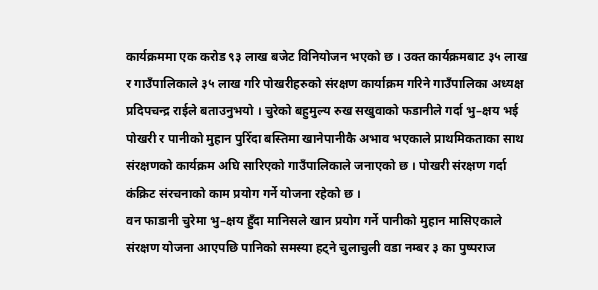कार्यक्रममा एक करोड ९३ लाख बजेट विनियोजन भएको छ । उक्त कार्यक्रमबाट ३५ लाख र गाउँपालिकाले ३५ लाख गरि पोखरीहरुको संरक्षण कार्याक्रम गरिने गाउँपालिका अध्यक्ष प्रदिपचन्द्र राईले बताउनुभयो । चुरेको बहुमुल्य रुख सखुवाको फडानीले गर्दा भु–क्षय भई पोखरी र पानीको मुहान पुरिँदा बस्तिमा खानेपानीकै अभाव भएकाले प्राथमिकताका साथ संरक्षणको कार्यक्रम अघि सारिएको गाउँपालिकाले जनाएको छ । पोखरी संरक्षण गर्दा कंक्रिट संरचनाको काम प्रयोग गर्ने योजना रहेको छ ।
वन फाडानी चुरेमा भु–क्षय हुँदा मानिसले खान प्रयोग गर्ने पानीको मुहान मासिएकाले संरक्षण योजना आएपछि पानिको समस्या हट्ने चुलाचुली वडा नम्बर ३ का पुष्पराज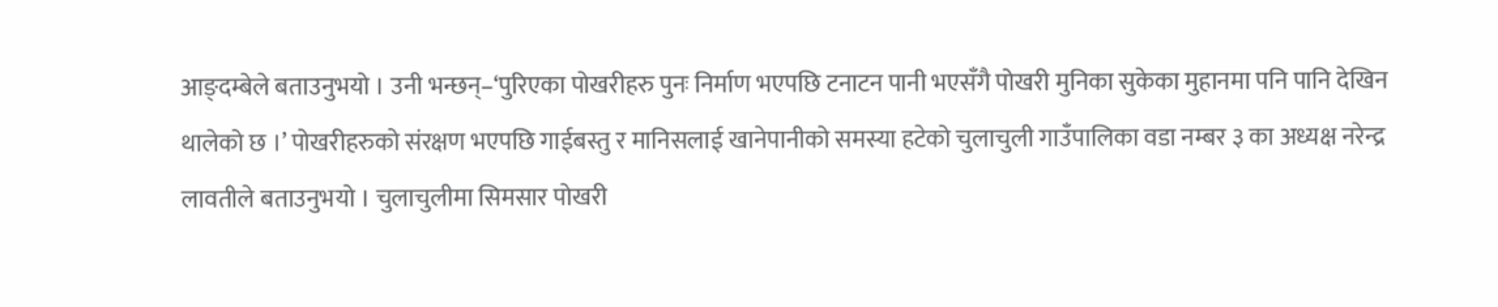आङ्दम्बेले बताउनुभयो । उनी भन्छन्–‘पुरिएका पोखरीहरु पुनः निर्माण भएपछि टनाटन पानी भएसँगै पोखरी मुनिका सुकेका मुहानमा पनि पानि देखिन थालेको छ ।’ पोखरीहरुको संरक्षण भएपछि गाईबस्तु र मानिसलाई खानेपानीको समस्या हटेको चुलाचुली गाउँपालिका वडा नम्बर ३ का अध्यक्ष नरेन्द्र लावतीले बताउनुभयो । चुलाचुलीमा सिमसार पोखरी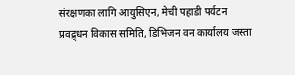संरक्षणका लागि आयुसिएन, मेची पहाडी पर्यटन प्रवद्र्धन विकास समिति, डिभिजन वन कार्यालय जस्ता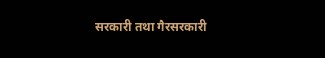सरकारी तथा गैरसरकारी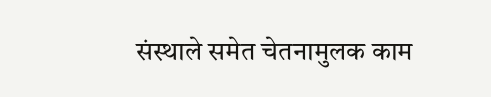संस्थाले समेत चेतनामुलक काम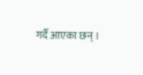गर्दै आएका छन् ।